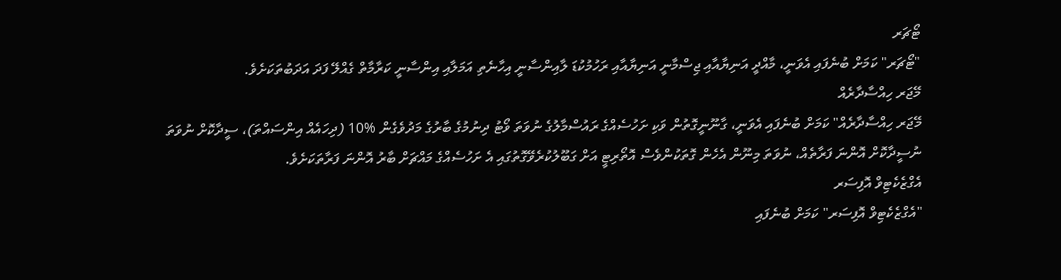ޓޯޗަރ
"ޓޯޗަރ" ކަމަށް ބުނެފައި އެވަނީ، މާއްދީ އަނިޔާއާއި ޖިސްމާނީ އަނިޔާއާއި ރަހުމުކުޑަ ލާއިންސާނީ އިހާނެތި އަމަލާއި އިންސާނީ ކަރާމާތް ގެއްލޭ ފަދަ އަދަބުތަކަށެވެ.
މޭޖަރ ހިއްސާދާރެއް
މޭޖަރ ހިއްސާދާރެއް" ކަމަށް ބުނެފައި އެވަނީ، ގާނޫނީގޮތުން ވަކި ށަހުސެއްގެ ރައުސްމާލުގެ ނުވަތަ ވޯޓު ދިނުމުގެ ބާރުގެ މަދުވެގެން %10 (ދިހައެއް އިންސައްތަ)، ސީދާކޮށް ނުވަތަ ނުސީދާކޮށް އޮންނަ ފަރާތެއް، ނުވަތަ މިނޫން އެހެން ގޮތަކުންވެސް އޮތޯރިޓީ އަށް ގަބޫލުކުރެވޭގޮތުގައި އެ ށަހުސެއްގެ މައްޗަށް ބާރު އޮންނަ ފަރާތަކަށެވެ.
އެގްޒެކެޓިވް އޮފިސަރ
"އެގްޒެކެޓިވް އޮފިސަރ" ކަމަށް ބުނެފައި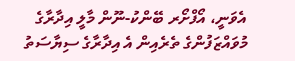އެވަނީ، އޯފްށޯރ ބޭންކު-ނޫން މާލީ އިދާރާގެ މުވައްޒަފުންގެ ތެރެއިން އެ އިދާރާގެ ސިޔާސަތު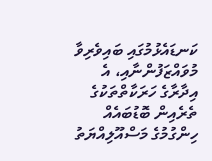ކަނޑައެޅުމުގައި ބައިވެރިވާ މުވައްޒަފުންނާއި، އެ އިދާރާގެ ހަރަކާތްތަކުގެ ތެރެއިން ބޮޑުބައެއް ހިންގުމުގެ މަސްއޫލިއްޔަތު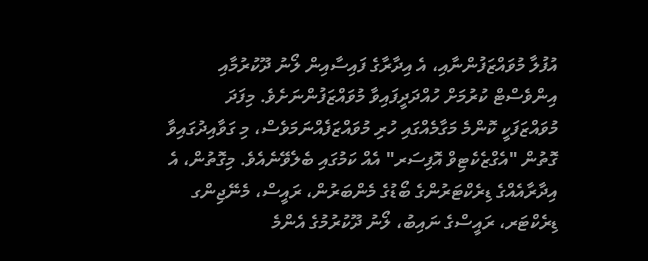އުފުލާ މުވައްޒަފުންނާއި، އެ އިދާރާގެ ފައިސާއިން ލޯނު ދޫކުރުމާއި އިންވެސްޓް ކުރުމަށް ހުއްދަދީފައިވާ މުވައްޒަފުންނަށެވެ. މިފަދަ މުވައްޒަފަކީ ކޮންމެ މަގާމެއްގައި ހުރި މުވައްޒަފެއްނަމަވެސް، މި ގަވާއިދުގައިވާ ގޮތުން "އެގްޒެކެޓިވް އޮފިސަރ" އެއް ކަމުގައި ބެލެވޭނެއެވެ. މިގޮތުން، އެ އިދާރާއެއްގެ ޑިރެކްޓަރުންގެ ބޯޑުގެ މެންބަރުން، ރައީސް، މެނޭޖިންގ ޑިރެކްޓަރ، ރައީސްގެ ނައިބު، ލޯނު ދޫކުރުމުގެ އެންމެ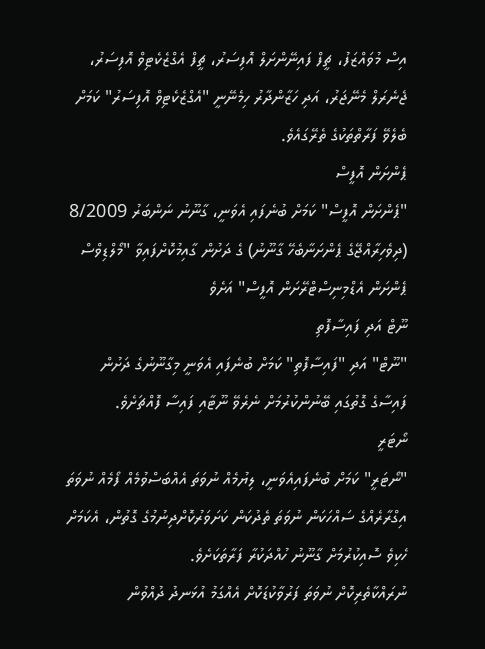އިސް މުވައްޒަފު، ޗީފް ފައިނޭންށަލް އޮފިސަރު، ޗީފް އެގްޒެކެޓިވް އޮފިސަރު، ޖެނެރަލް މެނޭޖަރު، އަދި ހަޒާންދާރު ހިމެނޭނީ "އެގްޒެކެޓިވް އޮފިސަރު" ކަމަށް ބެލެވޭ ފަރާތްތަކުގެ ތެރޭގައެވެ.
ޕެންށަން އޮފީސް
"ޕެންށަން އޮފީސް" ކަމަށް ބުނެފައި އެވަނީ، ގާނޫނު ނަންބަރު 8/2009 (ދިވެހިރާއްޖޭގެ ޕެންށަނާބެހޭ ގާނޫނު) ގެ ދަށުން ގާއިމުކޮށްފައިވާ "މޯލްޑިވްސް ޕެންށަން އެޑްމިނިސްޓްރޭށަން އޮފީސް" އަށެވެ
ނޫޓް އަދި ފައިސާފޮތި
"ނޫޓް" އަދި "ފައިސާފޮތި" ކަމަށް ބުނެފައި އެވަނީ މިގާނޫނުގެ ދަށުން ފައިސާގެ ގޮތުގައި ބޭނުންކުރުމަށް ނެރެވޭ ނޫޓާއި ފައިސާ ފޮއްޗަށެވެ.
ނޯޓަރީ
"ނޯޓަރީ" ކަމަށް ބުނެފައިއެވަނީ، ލިޔުމެއް ނުވަތަ އެއްބަސްވުމެއް ފޯމެއް ނުވަތަ އިގްރާރެއްގެ ސައްހަކަން ނުވަތަ ތެދުކަން ކަށަވަރުކޮށްދިނުމުގެ ގޮތުން، އެކަމަށް ހެކިވެ ސޮއިކުރުމަށް ގާނޫނު ހުއްދަކުރާ ފަރާތަކަށެވެ.
ނުރައްކާތެރިކޮށް ނުވަތަ ފަރުވާކުޑަކޮށް އެއްގަމު އުޅަނދު ދުއްވުން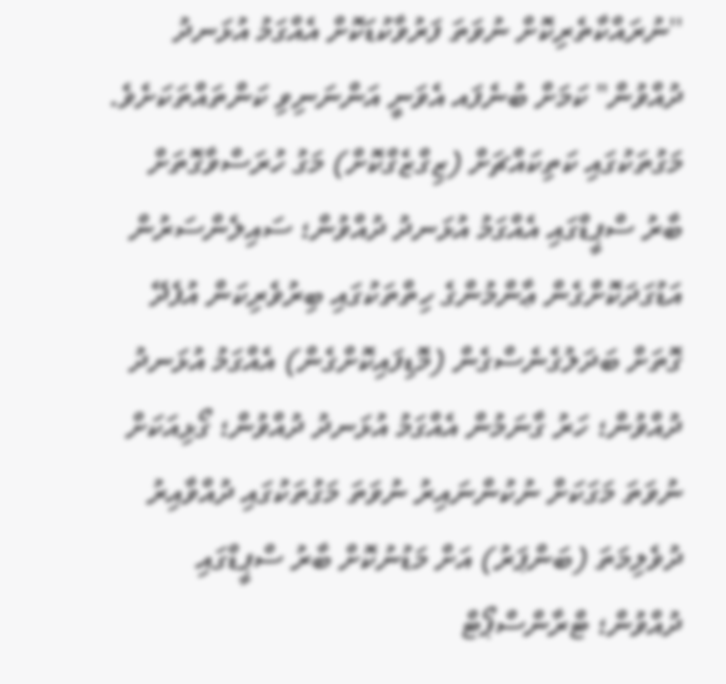''ނުރައްކާތެރިކޮށް ނުވަތަ ފަރުވާކުޑަކޮށް އެއްގަމު އުޅަނދު ދުއްވުން" ކަމަށް ބުނެފައ އެވަނީ އަންނަނިވި ކަންތައްތަކަށެވެ. މަގުތަކުގައި ކަތިކައްޗަށް (ޒިގްޒެގްކޮށް) މަގު ހުރަސްވާގޮތަށް ބާރު ސްޕީޑްގައި އެއްގަމު އުޅަނދު ދުއްވުން؛ ސައިލެންސަރުން އަޑުގަދަކޮށްގެން ޢާންމުންގެ ހިތްތަކުގައި ބިރުވެރިކަން އުފެދޭ ގޮތަށް ބަދަލުގެނެސްގެން (މޮޑިފައިކޮށްގެން) އެއްގަމު އުޅަނދު ދުއްވުން؛ ހަރު ގާނަމުން އެއްގަމު އުޅަނދު ދުއްވުން؛ ގޯޅިއަކަށް ނުވަތަ މަގަކަށް ނުކުންނައިރު ނުވަތަ މަގުތަކުގައި ދުއްވާއިރު ދުވެލިމަތަ (ބަންޕަރު) އަށް މަޑުނުކޮށް ބާރު ސްޕީޑްގައި ދުއްވުން؛ ޓްރާންސްޕޯޓް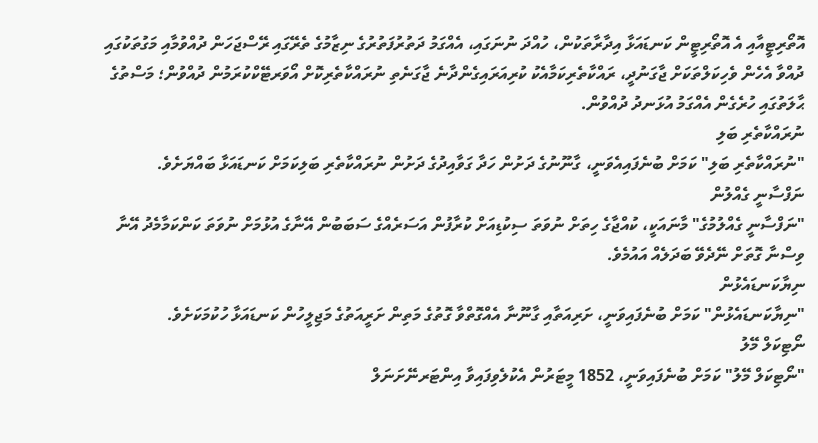އޮތޯރިޓީއާއި އެ އޮތޯރިޓީން ކަނޑައަޅާ އިދާރާތަކުން، ހުއްދަ ނުނަގައި، އެއްގަމު ދަތުރުފަތުރުގެ ނިޒާމުގެ ތެރޭގައި ރޭސްޖަހަން ދުއްވުމާއި މަގުތަކުގައި ދުއްވާ އެހެން ވެހިކަލްތަކަށް ޖާގަނުދީ، ރައްކާތެރިކަމާއެކު ކުރިއަރައިގެންދާނެ ޖާގަނެތި ނުރައްކާތެރިކޮށް އޯވަރޓޭކްކުރަމުން ދުއްވުން؛ މަސްތުގެ ޙާލަތުގައި ހުރެގެން އެއްގަމު އުޅަނދު ދުއްވުން.
ނުރައްކާތެރި ބަލި
"ނުރައްކާތެރި ބަލި" ކަމަށް ބުނެފައިއެވަނީ، ގާނޫނުގެ ދަށުން ހަދާ ގަވާއިދުގެ ދަށުން ނުރައްކާތެރި ބަލިކަމަށް ކަނޑައަޅާ ބައްޔަށެވެ.
ނަފްސާނީ ގެއްލުން
"ނަފްސާނީ ގެއްލުމުގެ" މާނައަކީ، ކުއްޖާގެ ހިތަށް ނުވަތަ ސިކުޑިއަށް ކުރާފުން އަސަރެއްގެ ސަބަބުން އޭނާގެ އުޅުމަށް ނުވަތަ ކަންކަމާމެދު އޭނާ ވިސްނާ ގޮތަށް ނޭދެވޭ ބަދަލެއް އައުމެވެ.
ނިޔާކަނޑައެޅުން
"ނިޔާކަނޑައެޅުން" ކަމަށް ބުނެފައިވަނީ، ށަރިއަތާއި ގާނޫނާ އެއްގޮތްވާ ގޮތުގެ މަތިން ށަރީއަތުގެ މަޖިލީހުން ކަނޑައަޅާ ހުކުމަކަށެވެ.
ނޯޓިކަލް މޭލު
"ނޯޓިކަލް މޭލު" ކަމަށް ބުނެފައިވަނީ، 1852 މީޓަރުން އެކުލެވިފައިވާ އިންޓަރނޭށަނަލް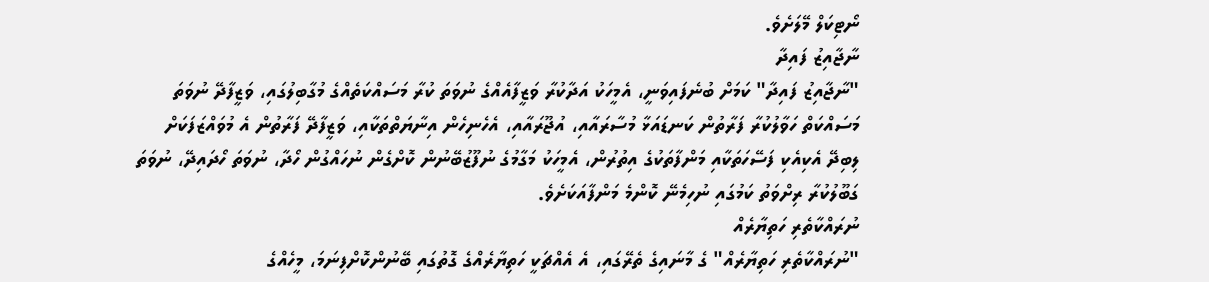ނޯޓިކަލް މޭލަށެވެ.
ނާޖާއިޒު ފައިދާ
"ނާޖާއިޒު ފައިދާ" ކަމަށް ބުނެފައިވަނީ، އެމީހަކު އަދާކުރާ ވަޒީފާއެއްގެ ނުވަތަ ކުރާ މަސައްކަތެއްގެ މުގާބިލުގައި، ވަޒީފާދޭ ނުވަތަ މަސައްކަތް ހަވާލުކުރާ ފަރާތުން ކަނޑައަޅާ މުސާރައާއި، އުޖޫރައާއި، އެހެނިހެން އިނާޔަތްތަކާއި، ވަޒީފާދޭ ފަރާތުން އެ މުވައްޒަފަކަށް ލިބިދޭ އެކިއެކި ފަސޭހަތަކާއި މަންފާތަކުގެ އިތުރުން، އެމީހަކު މަގާމުގެ ނުފޫޒުބޭނުން ކޮށްގެން ނުހައްގުން ހޯދާ، ނުވަތަ ހޯދައިދޭ، ނުވަތަ ގަބޫލުކުރާ ރިށްވަތު ކަމުގައި ނުހިމެނޭ ކޮންމެ މަންފާއަކަށެވެ.
ނުރައްކާތެރި ހަތިޔާރެއް
"ނުރައްކާތެރި ހަތިޔާރެއް" ގެ މާނައިގެ ތެރޭގައި، އެ އެއްޗަކީ ހަތިޔާރެއްގެ ގޮތުގައި ބޭނުންކޮށްފިނަމަ، މީހެއްގެ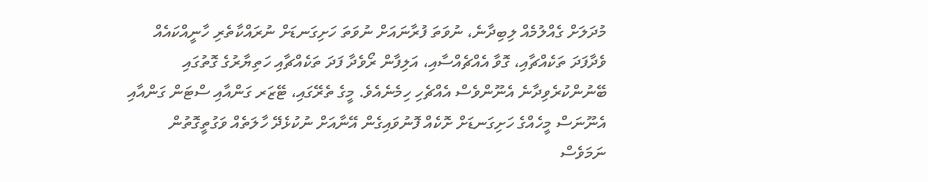މުދަލަށް ގެއްލުމެއް ލިބިދާނެ، ނުވަތަ ފުރާނައަށް ނުވަތަ ހަށިގަނޑަށް ނުރައްކާތެރި ހާނީއްކައެއް ވެދާފަދަ ތަކެއްޗާއި، ގޮވާ އެއްޗެއްސާއި، އަލިފާން ރޯވެދާ ފަދަ ތަކެއްޗާއި ހަތިޔާރުގެ ގޮތުގައި ބޭނުންކުރެވިދާނެ އެނޫންވެސް އެއްޗެހި ހިމެނެއެވެ. މީގެ ތެރޭގައި، ޓޭޒަރ ގަންއާއި ސްޓަން ގަންއާއި އެނޫނަސް މީހެއްގެ ހަށިގަނޑަށް ށޮކެއް ފޮނުވައިގެން އޭނާއަށް ނުކުޅެދޭ ހާލަތެއް ވަގުތީގޮތުން ނަމަވެސް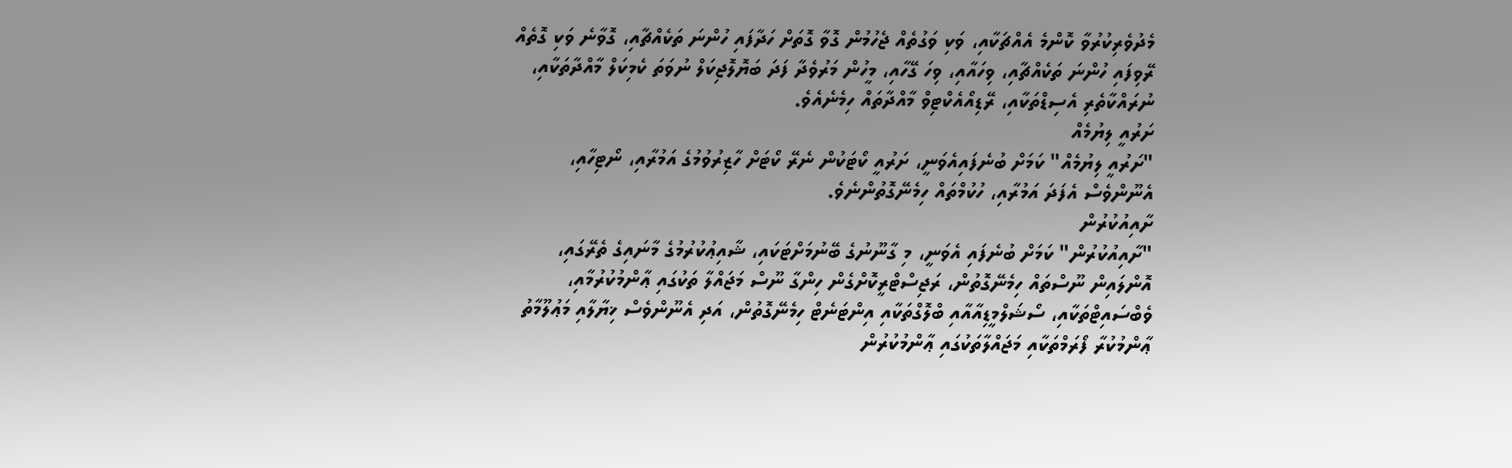މެދުވެރިކުރުވާ ކޮންމެ އެއްޗަކާއި، ވަކި ވަގުތެއް ޖެހުމުން ގޮވާ ގޮތަށް ހަދާފައި ހުންނަ ތަކެއްޗާއި، ގޮވާނެ ވަކި ގޮތެއް ރޭވިފައި ހުންނަ ތަކެއްޗާއި، ވިހައާއި، ވިހަ ގޭހާއި، މީހުން މަރުވެދާ ފަދަ ބަޔޮލޮޖިކަލް ނުވަތަ ކެމިކަލް މާއްދާތަކާއި، ނުރައްކާތެރި އެސިޑްތަކާއި، ރޭޑިއޯއެކްޓިވް މާއްދާތައް ހިމެނެއެވެ.
ށަރުއީ ލިޔުމެއް
"ށަރުއީ ލިޔުމެއް" ކަމަށް ބުނެފައިއެވަނީ، ށަރުއީ ކޯޓަކުން ނެރޭ ކޯޓަށް ހާޒިރުވުމުގެ އަމުރާއި، ނޯޓިހާއި، އެނޫންވެސް އެފަދަ އަމުރާއި، ހުކުމްތައް ހިމެނޭގޮތުންނެވެ.
ށާއިއުކުރުން
"ށާއިއުކުރުން" ކަމަށް ބުނެފައި އެވަނީ، މި ގާނޫނުގެ ބޭނުމަށްޓަކައި، ޝާއިޢުކުރުމުގެ މާނައިގެ ތެރޭގައި، އޮންލައިން ނޫސްތައް ހިމެނޭގޮތުން، ރަޖިސްޓްރީކޮށްގެން ހިންގާ ނޫސް މަޖައްލާ ތަކުގައި ޢާންމުކުރުމާއި، ވެބްސައިޓްތަކާއި، ސޯޝަލްމީޑިއާއާއި ބްލޮގްތަކާއި އިންޓަނެޓް ހިމެނޭގޮތުން، އަދި އެނޫންވެސް ޚިޔާލާއި މަޢުލޫމާތު ޢާންމުކުރާ ފޯރަމްތަކާއި މަޖައްލާތަކުގައި ޢާންމުކުރުން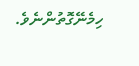ހިމެނޭގޮތުންނެވެ.